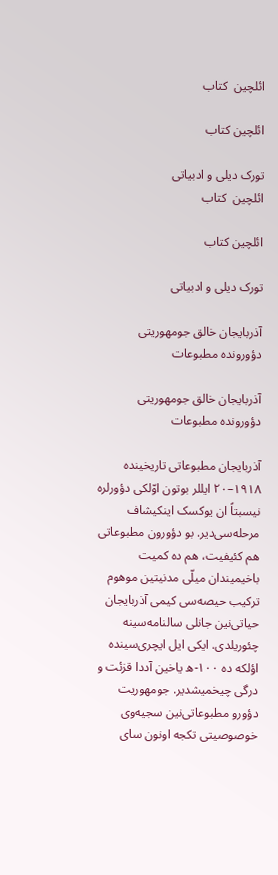ائلچین  کتاب

ائلچین کتاب

تورک دیلی و ادبیاتی
ائلچین  کتاب

ائلچین کتاب

تورک دیلی و ادبیاتی

آذربایجان خالق جومهوریتی دؤورونده مطبوعات

آذربایجان خالق جومهوریتی دؤورونده مطبوعات

آذربایجان مطبوعاتی تاریخینده ۱۹۱۸–۲۰ ایللر بوتون اوّلکی دؤورلره نیسبتاً ان یوکسک اینکیشاف مرحله‌سی‌دیر. بو دؤورون مطبوعاتی هم کئیفیت، هم ده کمیت باخیمیندان میلّی مدنیتین موهوم ترکیب حیصه‌سی کیمی آذربایجان حیاتی‌نین جانلی سالنامه‌سینه چئوریلدی. ایکی ایل ایچری‌سینده اؤلکه ده ۱۰۰-ه یاخین آددا قزئت و درگی چیخمیشدیر. جومهوریت دؤورو مطبوعاتی‌نین سجیه‌وی خوصوصیتی تکجه اونون سای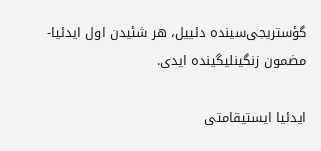گؤستریجی‌سینده دئییل، هر شئیدن اول ایدئیا-مضمون زنگینلیگینده ایدی.

ایدئیا ایستیقامتی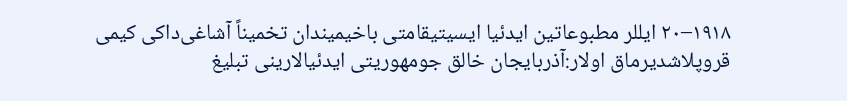۱۹۱۸–۲۰ ایللر مطبوعاتین ایدئیا ایسیتیقامتی باخیمیندان تخمیناً آشاغی‌داکی کیمی قروپلاشدیرماق اولار:آذربایجان خالق جومهوریتی ایدئیالارینی تبلیغ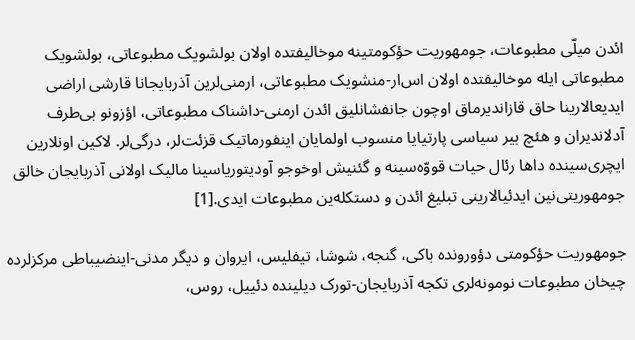ائدن میلّی مطبوعات، جومهوریت حؤکومتینه موخالیفتده اولان بولشویک مطبوعاتی، بولشویک مطبوعاتی ایله موخالیفتده اولان اس‌ار-منشویک مطبوعاتی، ارمنی‌لرین آذربایجانا قارشی اراضی ایدیعالارینا حاق قازاندیرماق اوچون جانفشانلیق ائدن ارمنی‌-داشناک مطبوعاتی، اؤزونو بی‌طرف آدلاندیران و هئچ بیر سیاسی پارتیایا منسوب اولمایان اینفورماتیک قزئت‌لر، درگی‌لر. لاکین اونلارین ایچری‌سینده داها رئال حیات قووّه‌سینه و گئنیش اوخوجو آودیتوریاسینا مالیک اولانی آذربایجان خالق جومهوریتی‌نین ایدئیالارینی تبلیغ ائدن و دستکله‌ین مطبوعات ایدی.[1]

جومهوریت حؤکومتی دؤورونده باکی، گنجه، شوشا، تیفلیس، ایروان و دیگر مدنی-اینضیباطی مرکزلرده چیخان مطبوعات نومونه‌لری تکجه آذربایجان-تورک دیلینده دئییل، روس،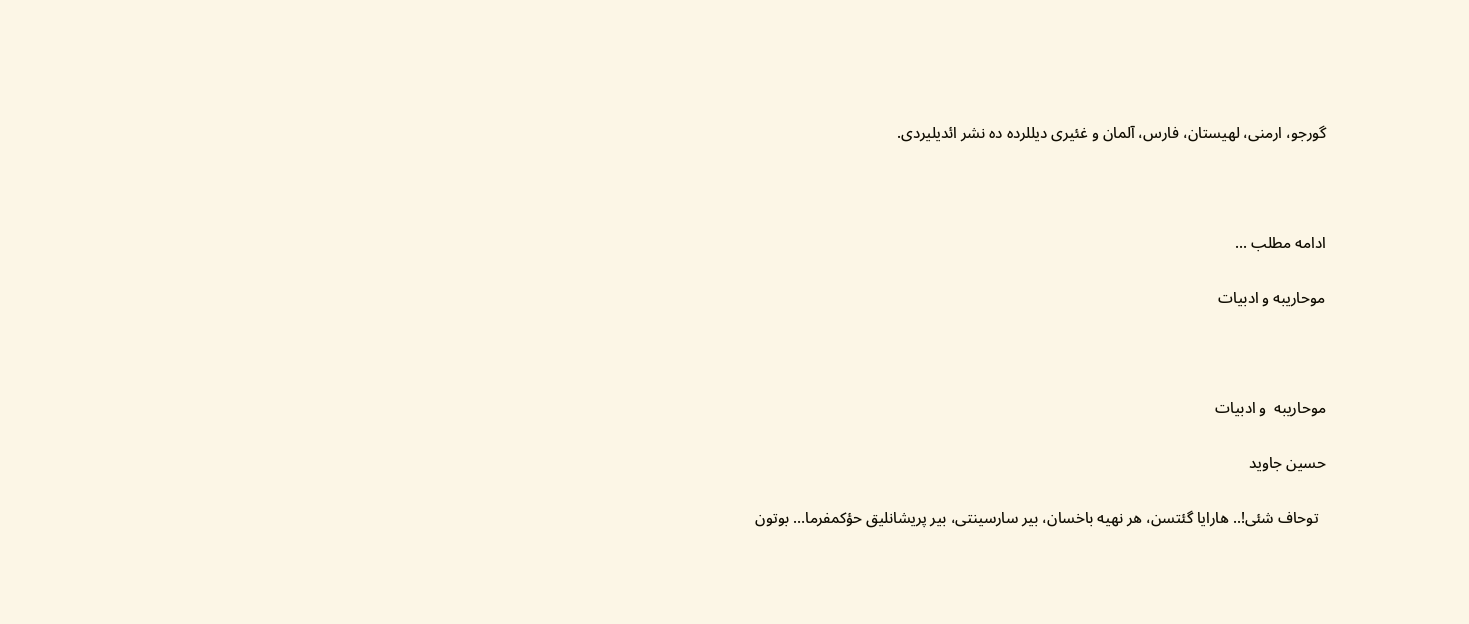گورجو، ارمنی‌، لهیستان، فارس، آلمان و غئیری دیللرده ده نشر ائدیلیردی.



ادامه مطلب ...

موحاریبه و ادبیات



موحاریبه  و ادبیات

حسین جاوید

  توحاف شئی!.. هارایا گئتسن، هر نهیه باخسان، بیر سارسینتی، بیر پریشانلیق حؤکمفرما… بوتون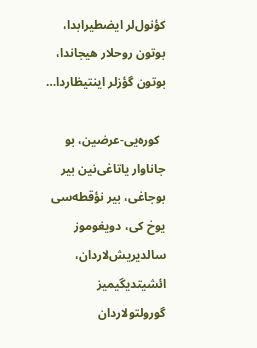کؤنول‌لر ایضطیرابدا، بوتون روحلار هیجاندا، بوتون گؤزلر اینتیظاردا…

  کوره‌یی-عرضین، بو جاناوار یاتاغی‌نین بیر بوجاغی، بیر نؤقطه‌سی یوخ کی، دویغوموز سالدیریش‌لاردان، ائشیتدیگیمیز گورولتولاردان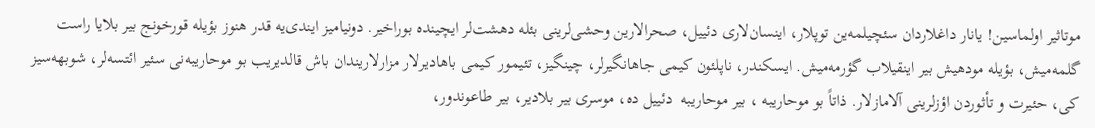موتاثیر اولماسین! یانار داغلاردان سئچیلمه‌ین توپلار، اینسان‌لاری دئییل، صحرالارین وحشی‌لرینی بئله دهشت‌لر ایچینده بوراخیر. دونیامیز ایندی‌یه قدر هنوز بؤیله قورخونج بیر بلایا راست گلمه‌میش، بؤیله مودهیش بیر اینقیلاب گؤرمه‌میش. ایسکندر، ناپلئون کیمی جاهانگیرلر، چینگیز، تئیمور کیمی باهادیرلار مزارلاریندان باش قالدیریب بو موحاریبه‌نی سئیر ائتسه‌لر، شوبهه‌سیز کی، حئیرت و تأثوردن اؤزلرینی آلامازلار. ذاتاً بو موحاریبه ، بیر موحاریبه  دئییل ده، موسری بیر بلادیر، بیر طاعوندور،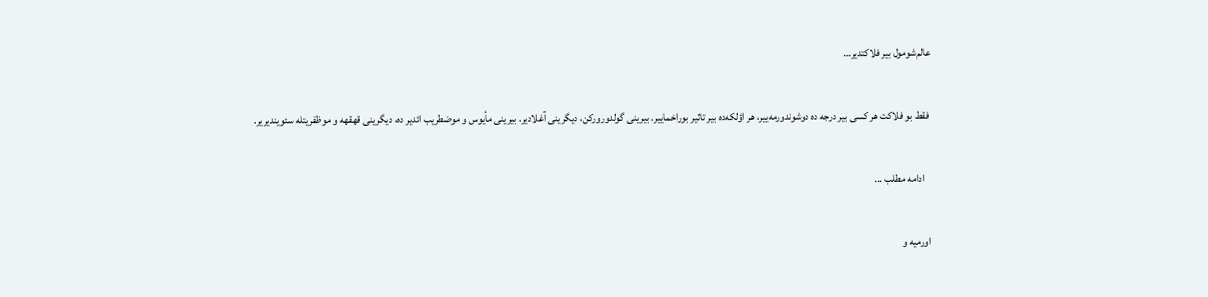عالم‌شومول بیر فلاکتدیر…

 فقط بو فلاکت هر کسی بیر درجه ده دوشوندورمه‌ییر، هر اؤلکه‌ده بیر تاثیر بوراخماییر. بیرینی گولدورورکن، دیگرینی آغلادیر. بیرینی مأیوس و موضطریب ائدیر ده، دیگرینی قهقهه و موظفریتله سئویندیریر.

   ادامه مطلب ...

اورمیه و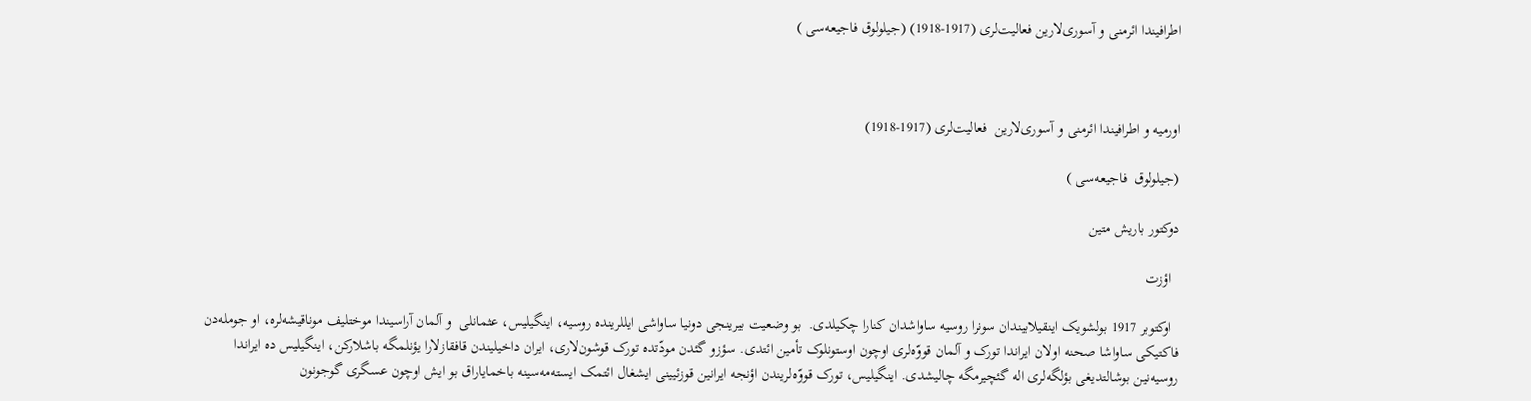اطرافیندا ائرمنی و آسوری‌لارین فعالیت‌لری (1917-1918) (جیلولوق فاجیعه‌سی )



اورمیه و اطرافیندا ائرمنی و آسوری‌لارین  فعالیت‌لری (1917-1918)

(جیلولوق  فاجیعه‌سی )

دوکتور باریش متین

  اؤزت

  اوکتوبر 1917 بولشویک اینقیلابیندان سونرا روسیه ساواشدان کنارا چکیلدی.  بو وضعیت بیرینجی دونیا ساواشی ایللرینده روسیه، اینگیلیس، عثمانلی  و آلمان آراسیندا موختلیف موناقیشه‌‌لره، او جومله‌دن فاکتیکی ساواشا صحنه اولان ایراندا تورک و آلمان قووّه‌لری اوچون اوستونلوک تأمین ائتدی. سؤزو گئدن مودّتده تورک قوشون‌لاری، ایران داخیلیندن قافقازلارا یؤنلمگه باشلارکن، اینگیلیس ده ایراندا روسیه‌نین بوشالتدیغی بؤلگه‌لری اله گئچیرمگه چالیشدی. اینگیلیس، تورک قووّه‌‌‌لریندن اؤنجه ایرانین قوزئیینی ایشغال ‌ائتمک ایسته‌مه‌سینه باخمایاراق بو ایش اوچون عسگری گوجونون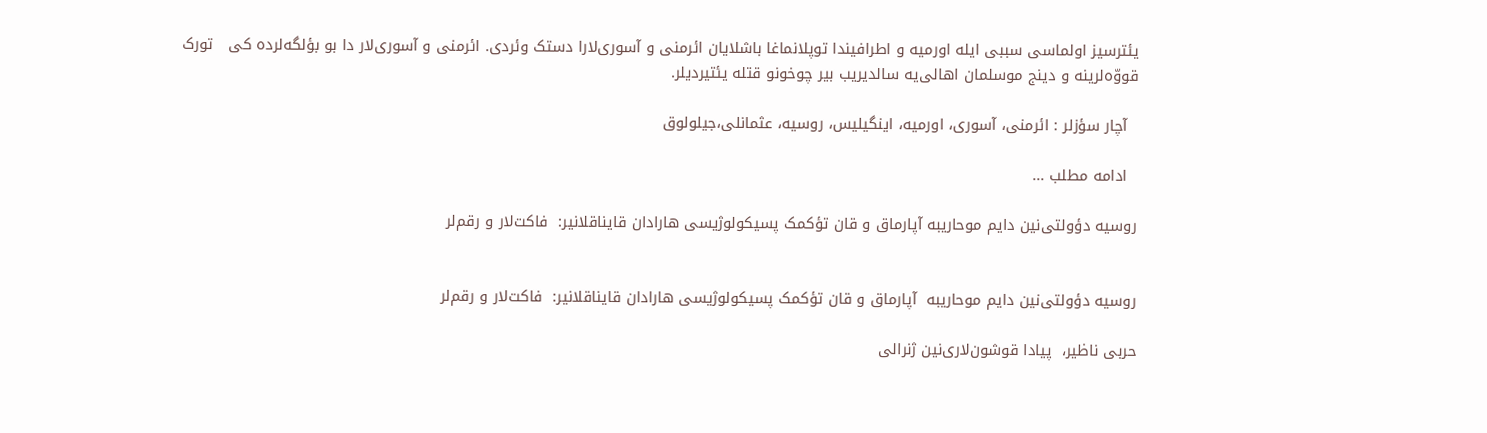یئترسیز اولماسی سببی‌ ایله اورمیه و اطرافیندا توپلانماغا باشلایان ائرمنی و آسوری‌لارا دستک وئردی. ائرمنی و آسوری‌لار دا بو بؤلگه‌لرده کی   تورک قووّه‌لرینه و دینج موسلمان اهالی‌یه سالدیریب بیر چوخونو قتله یئتیردیلر.

  آچار سؤزلر : ائرمنی، آسوری، اورمیه، اینگیلیس، روسیه، عثمانلی،جیلولوق

  ادامه مطلب ...

روسیه دؤولتی‌نین دایم موحاریبه آپارماق و قان تؤکمک پسیکولوژیسی هارادان قایناقلانیر:  فاکت‌لار و رقم‌لر


روسیه دؤولتی‌نین دایم موحاریبه  آپارماق و قان تؤکمک پسیکولوژیسی هارادان قایناقلانیر:  فاکت‌لار و رقم‌لر

حربی ناظیر،  پیادا قوشون‌لاری‌نین ژنرالی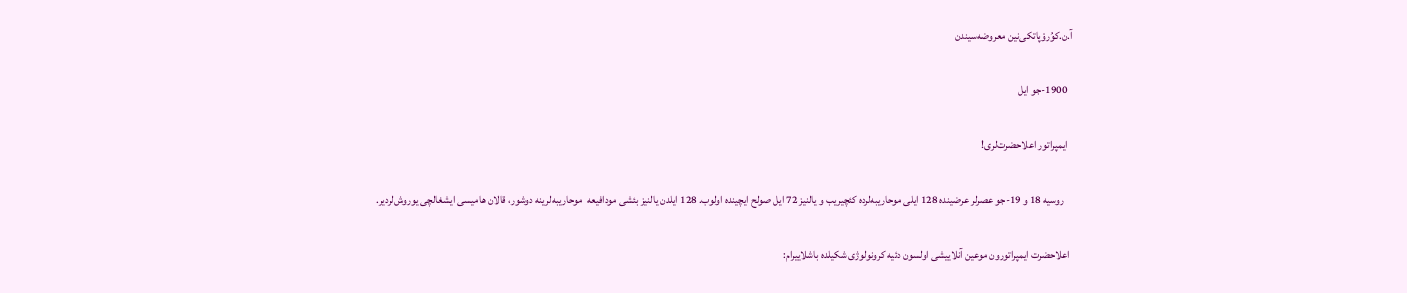آ.ن.کوُروْپاتکی‌نین معروضه‌سیندن

  1900-جو ایل

  ایمپراتور اعلاحضرت‌لری!

    روسیه 18 و 19-جو عصرلر عرضینده 128 ایلی موحاریبه‌لرده کئچیریب و یالنیز 72 ایل صولح ایچینده اولوب. 128 ایلدن یالنیز بئشی مودافیعه  موحاریبه‌لرینه دوشور، قالان هامیسی ایشغالچی یوروش‌لردیر.

 اعلاحضرت ایمپراتورون موعین آنلاییشی اولسون دئیه کرونولوژی شکیلده باشلاییرام: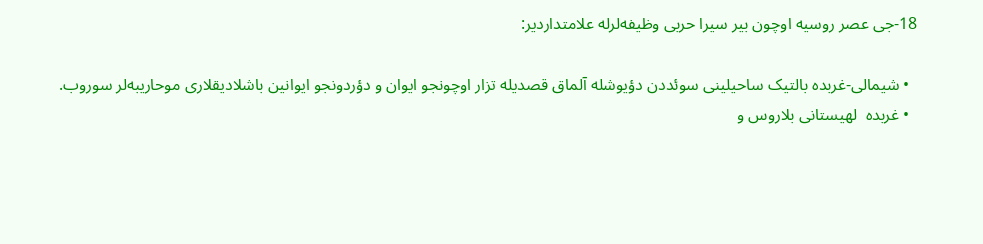18-جی عصر روسیه اوچون بیر سیرا حربی وظیفه‌لرله علامتداردیر:

  • شیمالی-غربده بالتیک ساحیلینی سوئددن دؤیوشله آلماق قصدیله تزار اوچونجو ایوان و دؤردونجو ایوانین باشلادیقلاری موحاریبه‌لر سوروب.
  • غربده  لهیستانی بلاروس و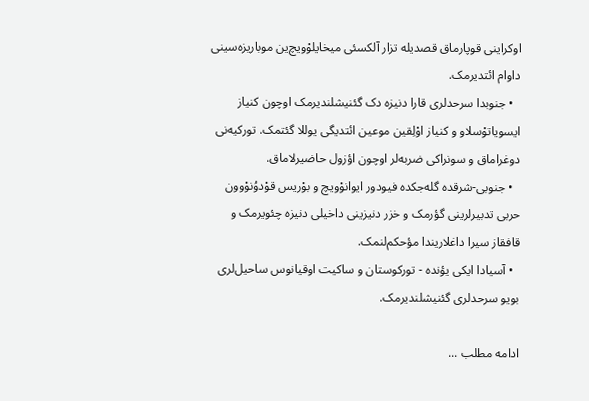اوکراینی قوپارماق قصدیله تزار آلکسئی میخایلوْویچ‌ین موباریزه‌سینی داوام ائتدیرمک.
  • جنوبدا سرحدلری قارا دنیزه دک گئنیشلندیرمک اوچون کنیاز ایسویاتوْسلاو و کنیاز اوْلِقین موعین ائتدیگی یوللا گئتمک. تورکیه‌نی دوغراماق و سونراکی ضربه‌لر اوچون اؤزول حاضیرلاماق.
  • جنوبی-شرقده گله‌جکده فیودور ایوانوْویچ و بوْریس قوْدوُنوْوون حربی تدبیرلرینی گؤرمک و خزر دنیزینی داخیلی دنیزه چئویرمک و قافقاز سیرا داغلاریندا مؤحکم‌لنمک.
  • آسیادا ایکی یؤنده - تورکوستان و ساکیت اوقیانوس ساحیل‌لری بویو سرحدلری گئنیشلندیرمک.

ادامه مطلب ...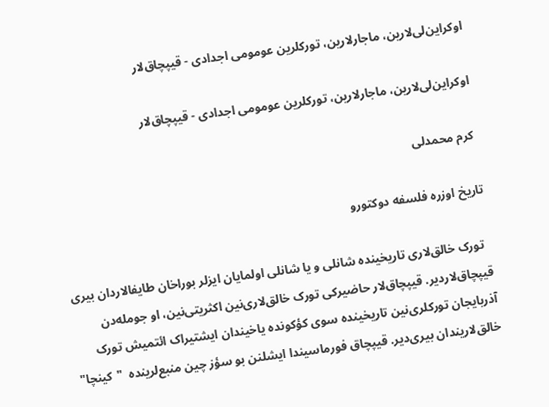اوکراین‌لی‌لارین، ماجارلارین، تورکلرین عومومی اجدادی - قیپچاق‌لار

اوکراین‌لی‌لارین، ماجارلارین، تورکلرین عومومی اجدادی - قیپچاق‌لار

 کرم محمدلی‌

تاریخ اوزره فلسفه دوکتورو

  تورک خالق‌لاری تاریخینده شانلی و یا شانلی اولمایان ایزلر بوراخان طایفالاردان بیری قیپچاق‌لاردیر. قیپچاق‌لار حاضیرکی تورک خالق‌لاری‌نین اکثریتی‌نین، او جومله‌دن آذربایجان تورکلری‌نین تاریخینده سوی کؤکونده یاخیندان ایشتیراک ائتمیش تورک خالق‌لاریندان بیری‌دیر. قیپچاق فورماسیندا ایشلنن بو سؤز چین منبع‌لرینده  "کینچا‌"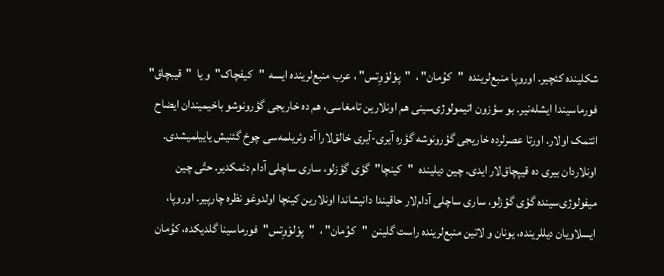شکلینده کئچیر. اوروپا منبع‌لرینده  "کوُمان‌" ،  "پوْلوْوِتس‌" ، عرب منبع‌لرینده ایسه  "کیفچاک‌"  و یا  "قیبچاق‌"  فورماسیندا ایشله‌نیر. بو سؤزون اتیمولوژی‌سینی هم اونلارین تامغاسی، هم ده خاریجی گؤرونوشو باخیمیندان ایضاح ائتمک اولار. اورتا عصرلرده خاریجی گؤرونوشه گؤره آیری-آیری خالق‌لارا آد وئریلمه‌سی چوخ گئنیش یاییلمیشدی. اونلاردان بیری ده قیپچاق‌لار ایدی. چین دیلینده  "کینچا‌"  گؤی گؤزلو، ساری ساچلی آدام دئمکدیر. حتّی چین میفولوژی‌سینده گؤی گؤزلو، ساری ساچلی آدام‌لار حاقیندا دانیشاندا اونلارین کینچا اولدوغو نظره چارپیر. اوروپا، ایسلاویان دیللرینده، یونان و لاتین منبع‌لرینده راست گلینن  "کوُمان" ،  "پوْلوْوِتس‌"  فورماسینا گلدیکده، کوُمان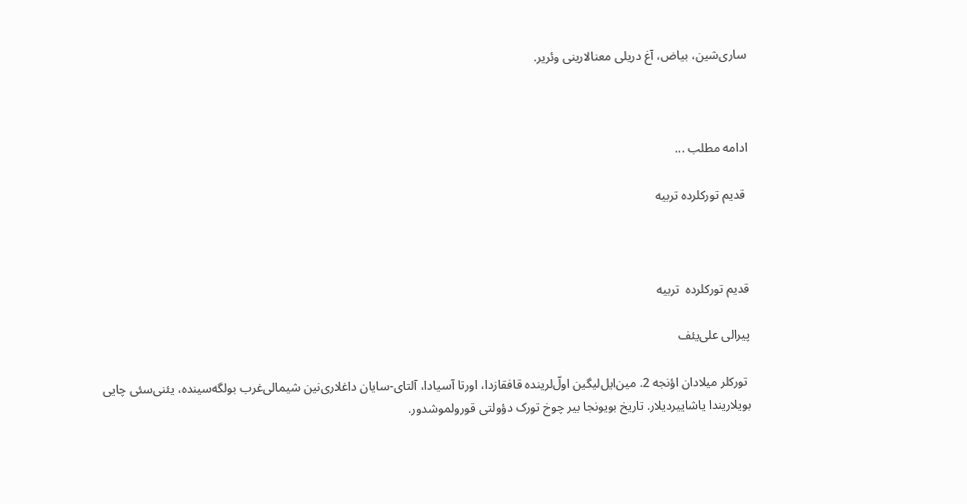ساری‌شین، بیاض، آغ دریلی معنالارینی وئریر.



ادامه مطلب ...

 قدیم تورکلرده تربیه



قدیم تورکلرده  تربیه

پیرالی علی‌یئف

 تورکلر میلادان اؤنجه 2. مین‌ایل‌لیگین اولّ‌لرینده قافقازدا، اورتا آسیادا، آلتای-سایان داغلاری‌نین شیمالی‌غرب بولگه‌سینده، یئنی‌سئی چایی بویلاریندا یاشاییردیلار. تاریخ بویونجا بیر چوخ تورک دؤولتی قورولموشدور.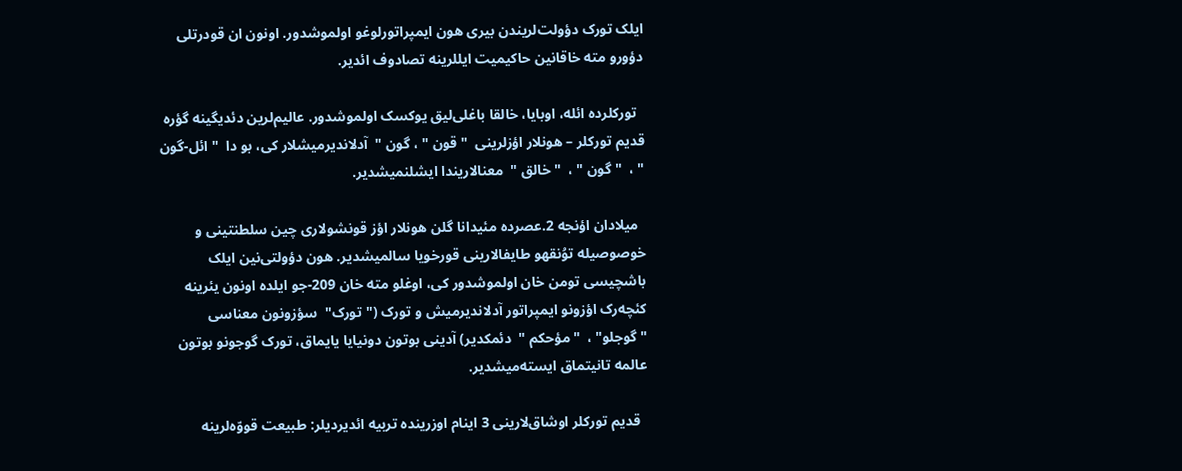ایلک تورک دؤولت‌لریندن بیری هون ایمپراتورلوغو اولموشدور. اونون ان قودرتلی دؤورو مته خاقانین حاکیمیت ایللرینه تصادوف ائدیر.

  تورکلرده ائله، اوبایا، خالقا باغلی‌لیق یوکسک اولموشدور. عالیم‌لرین دئدیگینه گؤره قدیم تورکلر – هونلار اؤزلرینی  " قون " ، گون "  آدلاندیرمیشلار کی، بو دا  " ائل-گون " ،  " گون " ،  " خالق "  معنالاریندا ایشلنمیشدیر.

  میلادان اؤنجه 2.عصرده مئیدانا گلن هونلار اؤز قونشولاری چین سلطنتینی و خوصوصیله توُنقهو طایفالارینی قورخویا سالمیشدیر. هون دؤولتی‌نین ایلک باشچیسی تومن خان اولموشدور کی، اوغلو مته خان 209-جو ایلده اونون یئرینه کئچه‌رک اؤزونو ایمپراتور آدلاندیرمیش و تورک (" تورک‌"  سؤزونون معناسی  "گوجلو‌" ،  "مؤحکم "  دئمکدیر) آدینی بوتون دونیایا یایماق، تورک گوجونو بوتون عالمه تانیتماق ایسته‌میشدیر.

  قدیم تورکلر اوشاق‌لارینی 3 اینام اوزرینده تربیه ائدیردیلر: طبیعت قووّه‌لرینه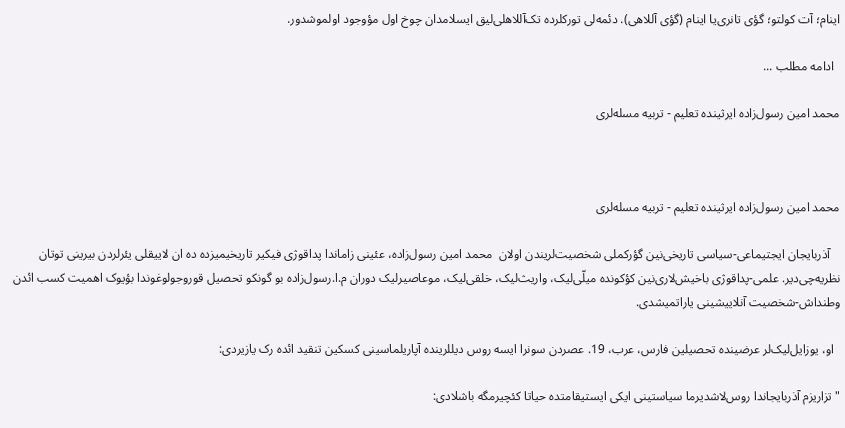اینام؛ آت کولتو؛ گؤی تانری‌یا اینام (گؤی آللاهی). دئمه‌لی تورکلرده تک‌آللاهلی‌لیق ایسلامدان چوخ اول مؤوجود اولموشدور.

  ادامه مطلب ...

محمد امین رسول‌زاده ایرثینده تعلیم - تربیه مسله‌لری



محمد امین رسول‌زاده ایرثینده تعلیم - تربیه مسله‌لری

   آذربایجان ایجتیماعی-سیاسی تاریخی‌نین گؤرکملی شخصیت‌لریندن اولان  محمد امین رسول‌زاده، عئینی زاماندا پداقوژی فیکیر تاریخیمیزده ده ان لاییقلی یئرلردن بیرینی توتان  نظریه‌چی‌دیر. علمی-پداقوژی باخیش‌لاری‌نین کؤکونده میلّی‌لیک، واریث‌لیک، خلقی‌لیک، موعاصیرلیک دوران م.ا.رسول‌زاده بو گونکو تحصیل قوروجولوغوندا بؤیوک اهمیت کسب ائدن وطنداش-شخصیت آنلاییشینی یاراتمیشدی.

  او، یوزایل‌لیک‌لر عرضینده تحصیلین فارس، عرب، 19. عصردن سونرا ایسه روس دیللرینده آپاریلماسینی کسکین تنقید ائده رک یازیردی:

" تزاریزم آذربایجاندا روس‌لاشدیرما سیاستینی ایکی ایستیقامتده حیاتا کئچیرمگه باشلادی: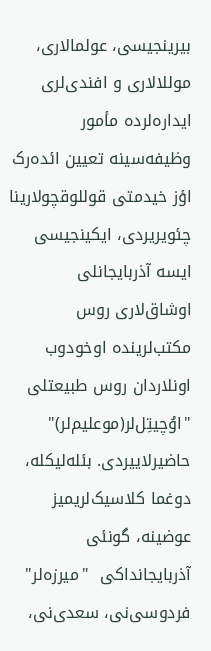بیرینجیسی، عولمالاری، موللالاری و افندی‌لری ایداره‌لرده مأمور وظیفه‌سینه تعیین ائده‌رک اؤز خیدمتی قوللوقچولارینا چئویریردی، ایکینجیسی ایسه آذربایجانلی اوشاق‌لاری روس مکتب‌لرینده اوخودوب اونلاردان روس طبیعتلی  "اوُچیتِل‌لر(موعلیم‌لر)"  حاضیرلاییردی. بئله‌لیکله، دوغما کلاسیک‌لریمیز عوضینه، گونئی آذربایجانداکی  "میرزه‌لر‌"  فردوسی‌نی، سعدی‌نی،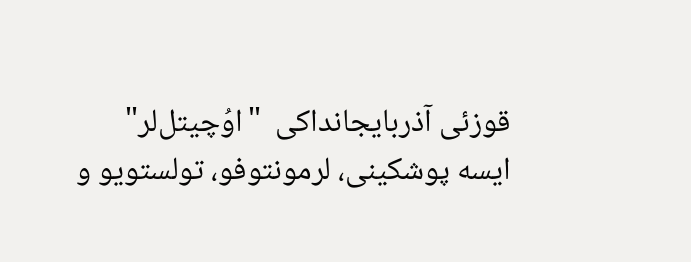قوزئی آذربایجانداکی  "اوُچیتل‌لر‌"  ایسه پوشکینی، لرمونتوفو، تولستویو و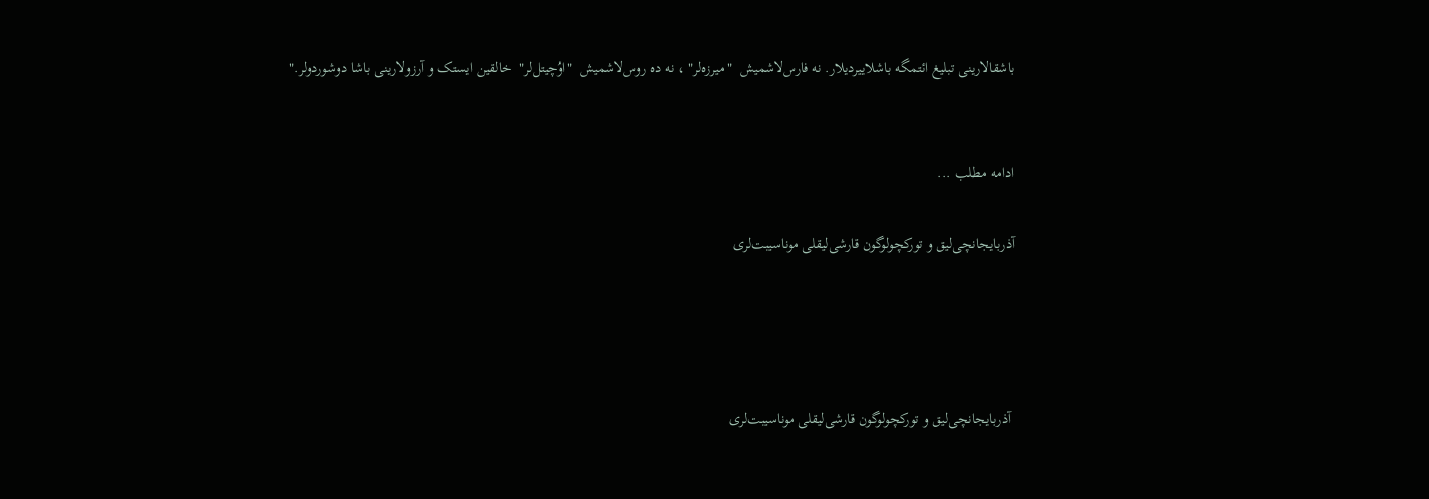باشقالارینی تبلیغ ائتمگه باشلاییردیلار. نه فارس‌لاشمیش  "میرزه‌لر‌" ، نه ده روس‌لاشمیش  "اوُچیتل‌لر‌"  خالقین ایستک و آرزولارینی باشا دوشوردولر."


ادامه مطلب ...

آذربایجانچی‌لیق و تورکچولوگون قارشی‌لیقلی موناسیبت‌لری




 آذربایجانچی‌لیق و تورکچولوگون قارشی‌لیقلی موناسیبت‌لری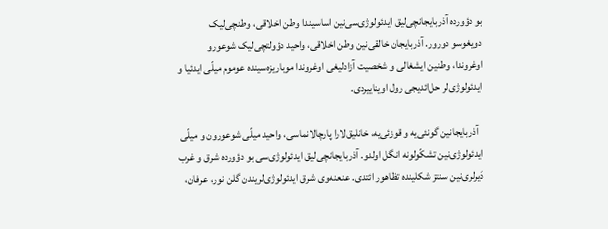بو دؤورده آذربایجانچی‌لیق ایدئولوژی‌سی‌نین اساسیندا وطن اخلاقی، وطنچی‌لیک دویغوسو دورور. آذربایجان خالقی‌نین وطن اخلاقی، واحید دؤولتچی‌لیک شوعورو اوغروندا، وطنین ایشغالی و شخصیت آزادلیغی اوغروندا موباریزه‌سینده عوموم میلّی ایدئیا و ایدئولوژی‌‌لر حل‌‌ائدیجی رول اویناییردی.

  آذربایجانین گونئی‌یه و قوزئی‌یه، خانلیق‌لارا پارچالانماسی، واحید میلّی شوعورون و میلّی ایدئولوژی‌‌نین تشکّولونه انگل اولدو. آذربایجانچی‌لیق ایدئولوژی‌سی بو دؤورده شرق و غرب دَیرلری‌نین سنتز شکلینده تظاهور ائتدی. عنعنه‌وی شرق ایدئولوژی‌لریندن گلن نور، عرفان،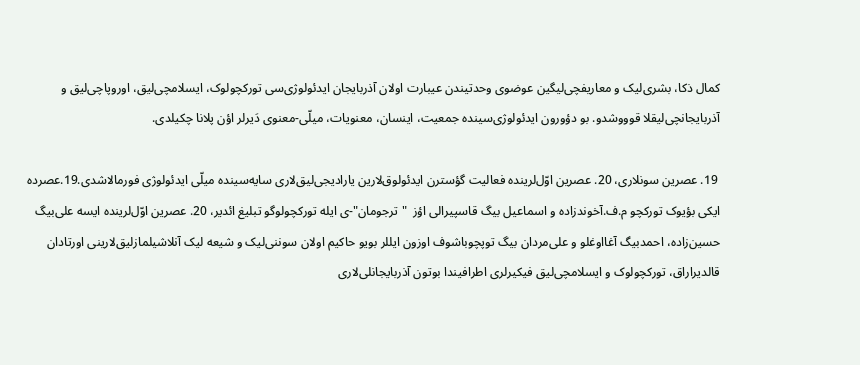کمال ذکا، بشری‌لیک و معاریفچی‌لیگین عوضوی وحدتیندن عیبارت اولان آذربایجان ایدئولوژی‌سی تورکچولوک، ایسلامچی‌لیق، اوروپاچی‌لیق و آذربایجانچی‌لیقلا قوووشدو. بو دؤورون ایدئولوژی‌سینده جمعیت، اینسان، معنویات، میلّی-معنوی دَیرلر اؤن پلانا چکیلدی.

 19. عصرین سونلاری، 20. عصرین اوّل‌لرینده فعالیت گؤسترن ایدئولوق‌لارین یارادیجی‌لیق‌لاری سایه‌سینده میلّی ایدئولوژی‌‌ فورمالاشدی.19.عصرده ایکی بؤیوک تورکچو م.ف.آخوندزاده و اسماعیل بیگ قاسپیرالی اؤز  "ترجومان"-ی ایله تورکچولوگو تبلیغ ائدیر، 20. عصرین اوّل‌لرینده ایسه علی‌بیگ حسین‌زاده، احمد‌بیگ آغااوغلو و علی‌مردان بیگ توپچوباشوف اوزون ایللر بویو حاکیم اولان سوننی‌لیک و شیعه لیک آنلاشیلمازلیق‌لارینی اورتادان قالدیراراق، تورکچولوک و ایسلامچی‌لیق فیکیرلری اطرافیندا بوتون آذربایجانلی‌لاری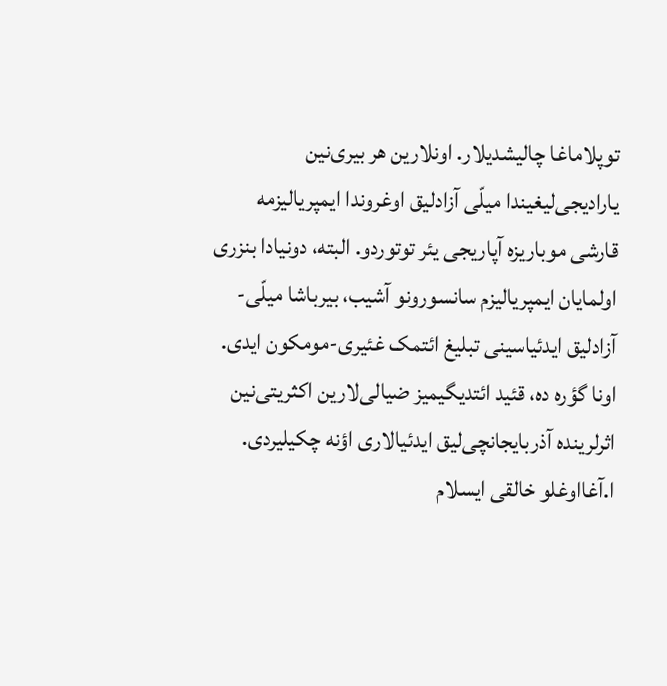توپلاماغا چالیشدیلار. اونلارین هر بیری‌نین یارادیجی‌لیغیندا میلّی آزادلیق اوغروندا ایمپریالیزمه قارشی موباریزه آپاریجی یئر توتوردو. البته، دونیادا بنزری اولمایان ایمپریالیزم سانسورونو آشیب، بیرباشا میلّی-آزادلیق ایدئیاسینی تبلیغ ائتمک غئیری-مومکون ایدی. اونا گؤره ده، قئید ائتدیگیمیز ضیالی‌لارین اکثریتی‌نین اثرلرینده آذربایجانچی‌لیق ایدئیالاری اؤنه چکیلیردی. ا.آغااوغلو خالقی ایسلام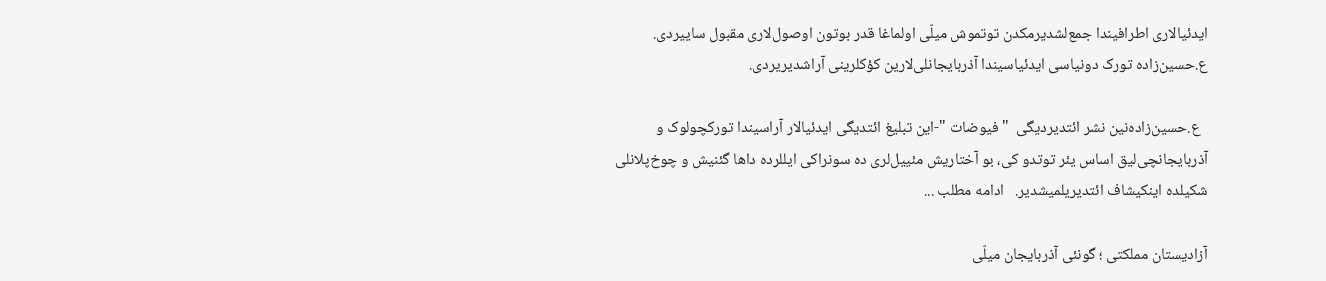ایدئیالاری اطرافیندا جمع‌لشدیرمکدن توتموش میلّی اولماغا قدر بوتون اوصول‌لاری مقبول ساییردی. ع.حسین‌زاده تورک دونیاسی ایدئیاسیندا آذربایجانلی‌لارین کؤکلرینی آراشدیریردی.

  ع.حسین‌زاده‌نین نشر ائتدیردیگی  " فیوضات "-این تبلیغ ائتدیگی ایدئیالار آراسیندا تورکچولوک و آذربایجانچی‌لیق اساس یئر توتدو کی، بو آختاریش مئییل‌لری ده سونراکی ایللرده داها گئنیش و چوخ‌پلانلی شکیلده اینکیشاف ائتدیریلمیشدیر.   ادامه مطلب ...

آزادیستان مملکتی ؛ گونئی آذربایجان میلّی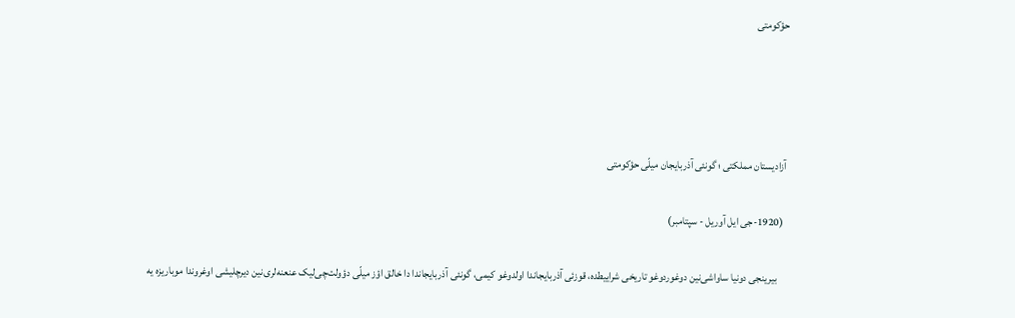حؤکومتی




 آزادیستان مملکتی ؛ گونئی آذربایجان میلّی حؤکومتی

  (1920-جی ایل آوریل - سپتامبر)

     بیرینجی دونیا ساواشی‌‌نین دوغوردوغو تاریخی شراییطده، قوزئی آذربایجاندا اولدوغو کیمی، گونئی آذربایجاندا دا خالق اؤز میلّی دؤولت‌چی‌لیک عنعنه‌لری‌نین دیرچلیشی اوغروندا موباریزه یه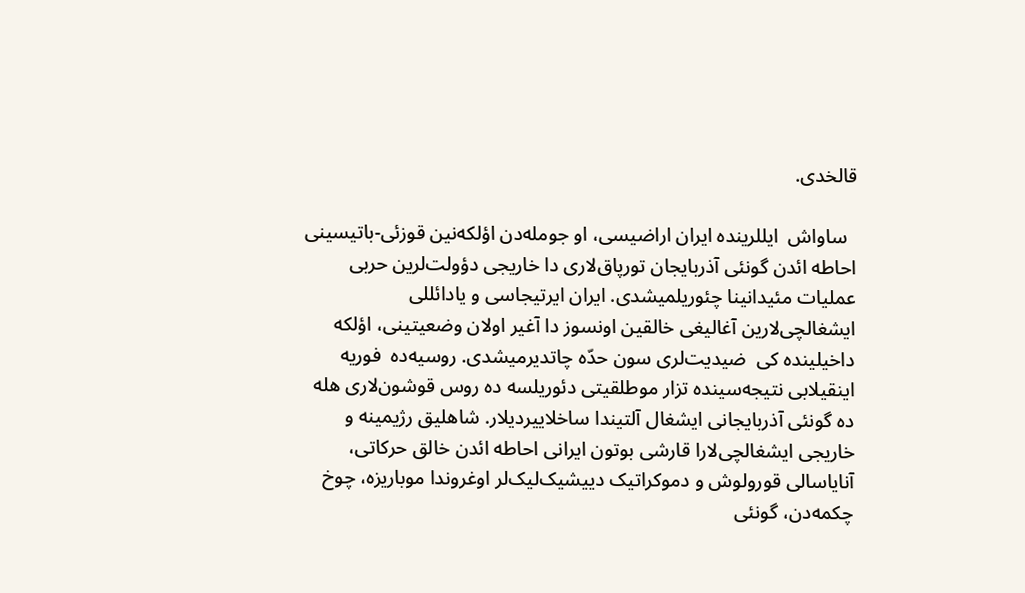قالخدی.

  ساواش  ایللرینده ایران اراضیسی، او جومله‌دن اؤلکه‌نین قوزئی-باتیسینی احاطه ائدن گونئی آذربایجان تورپاق‌لاری دا خاریجی دؤولت‌لرین حربی عملیات مئیدانینا چئوریلمیشدی. ایران ایرتیجاسی و یادائللی ایشغالچی‌‌لارین آغالیغی خالقین اونسوز دا آغیر اولان وضعیتینی، اؤلکه داخیلینده کی  ضیدیت‌لری سون حدّه چاتدیرمیشدی. روسیه‌ده  فوریه اینقیلابی نتیجه‌سینده تزار موطلقیتی دئوریلسه ده روس قوشون‌لاری هله ده گونئی آذربایجانی ایشغال آلتیندا ساخلاییردیلار. شاهلیق رژیمینه و خاریجی ایشغالچی‌‌لارا قارشی بوتون ایرانی احاطه ائدن خالق حرکاتی، آنایاسالی قورولوش و دموکراتیک دییشیک‌لیک‌لر اوغروندا موباریزه، چوخ چکمه‌دن، گونئی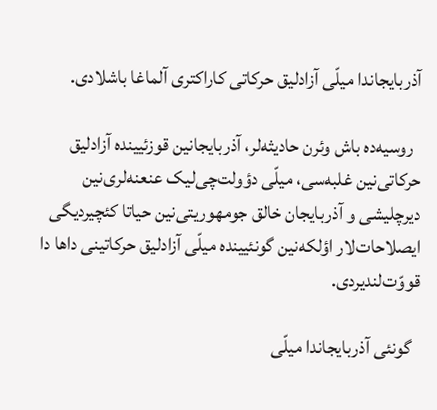آذربایجاندا میلّی آزادلیق حرکاتی کاراکتری آلماغا باشلادی.

  روسیه‌ده باش وئرن حادیثه‌لر، آذربایجانین قوزئیینده آزادلیق حرکاتی‌نین غلبه‌سی، میلّی دؤولت‌چی‌لیک عنعنه‌لری‌نین دیرچلیشی و آذربایجان خالق جومهوریتی‌نین حیاتا کئچیردیگی ایصلاحات‌لار اؤلکه‌نین گونئیینده میلّی آزادلیق حرکاتینی داها دا قووّت‌لندیردی.

  گونئی آذربایجاندا میلّی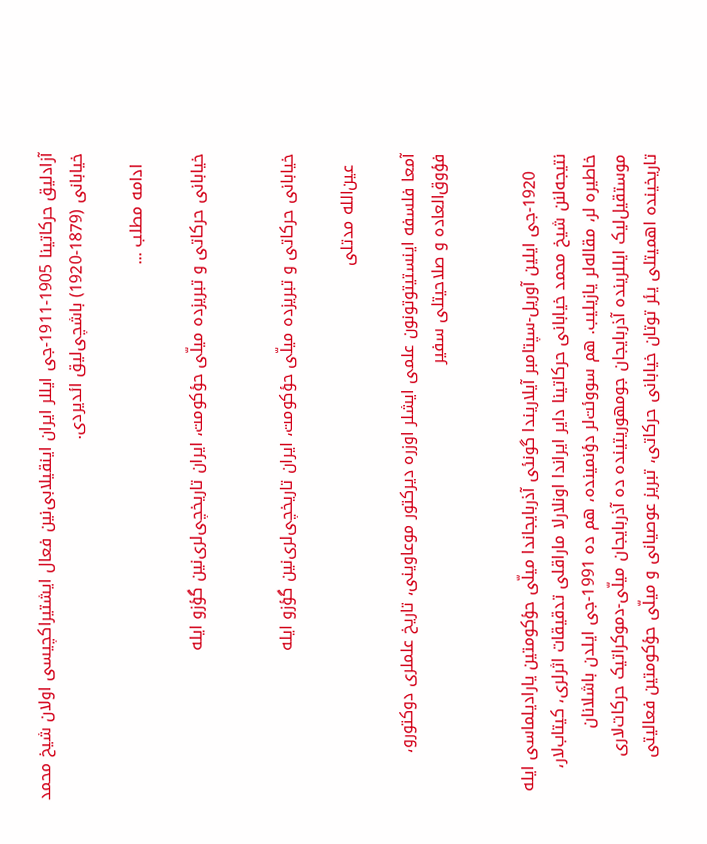آزادلیق حرکاتینا 1905-1911-جی ایللر ایران اینقیلابی‌نین فعال ایشتیراکچیسی اولان شیخ محمد خیابانی (1879-1920) باشچی‌لیق ائدیردی.

  ادامه مطلب ...

خیابانی حرکاتی و تبریزده میلّی حؤکومت، ایران تاریخچی‌‌لری‌نین گؤزو ایله


خیابانی حرکاتی و تبریزده میلّی حؤکومت، ایران تاریخچی‌‌لری‌نین گؤزو ایله

  عین‌الله مدتلی

آمعا فلسفه اینستیتوتونون علمی ایشلر اوزره دیرکتور موعاوینی، تاریخ علملری دوکتورو، فؤوق‌العاده و صلاحیتلی سفیر


   1920-جی ایلین آوریل-سپتامبر آیلاریندا گونئی آذربایجاندا میلّی حؤکومتین یارادیلماسی ایله نتیجه‌لنن شیخ محمد خیابانی حرکاتینا دایر ایراندا اونلارلا ماراقلی تدقیقات اثرلری، کیتاب‌لار، خاطیره لر، مقاله‌لر یازیلیب. هم سووئت‌لر دؤنمینده، هم ده 1991-جی ایلدن باشلانان موستقیل‌لیک ایللرینده آذربایجان جومهوریتینده ده آذربایجان میلّی-دموکراتیک حرکات‌لاری تاریخینده اهمیتلی یئر توتان خیابانی حرکاتی، تبریز عوصیانی و میلّی حؤکومتین فعالیتی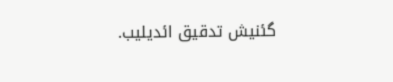گئنیش تدقیق ائدیلیب.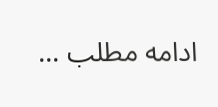ادامه مطلب ...